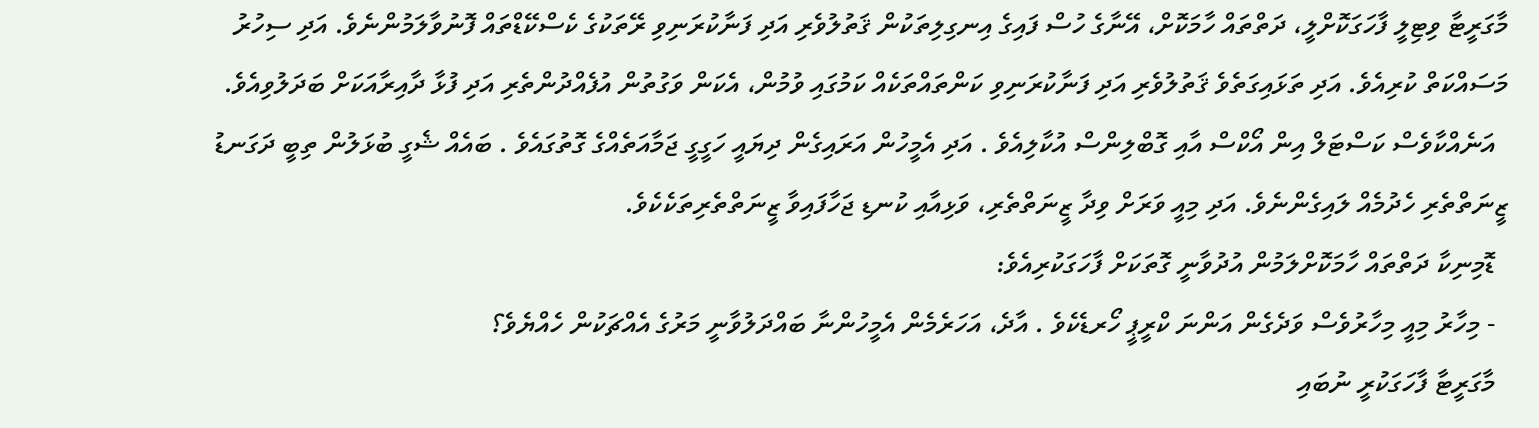މާގަރީޓާ ވިޓިލީ ފާހަގަކޮށްލީ، ދަތްތައް ހާމަކޮށް، އޭނާގެ ހުސް ފައިގެ އިނގިލިތަކުން ޤަތުލުވެރި އަދި ފަނާކުރަނިވި ރޭތަކުގެ ކެސްކޭޑްތައް ފޮނުވާލަމުންނެވެ. އަދި ސިހުރު މަސައްކަތް ކުރިއެވެ. އަދި ތަޅައިގަތެވެ ޤަތުލުވެރި އަދި ފަނާކުރަނިވި ކަންތައްތަކެއް ކަމުގައި ވުމުން، އެކަން ވަގުތުން އުފެއްދުންތެރި އަދި ފުޅާ ދާއިރާއަކަށް ބަދަލުވިއެވެ.
  އަނެއްކާވެސް ކަސްޓަލް އިން އޯކްސް އާއި ގޮބްލިންސް އުކާލިއެވެ . އަދި އެމީހުން އަރައިގެން ދިޔައީ ހަގީގީ ޖަމާއަތެއްގެ ގޮތުގައެވެ . ބައެއް ޝެގީ ބުޅަލުން ތިބީ ދަގަނޑު ޒީނަތްތެރި ހެދުމެއް ލައިގެންނެވެ. އަދި މިއީ ވަރަށް ވިދާ ޒީނަތްތެރި، ވަޅިއާއި ކުނޑި ޖަހާފައިވާ ޒީނަތްތެރިތަކެކެވެ.
  ޑޮމިނިކާ ދަތްތައް ހާމަކޮށްލަމުން އުދުވާނީ ގޮތަކަށް ފާހަގަކުރިއެވެ:
  - މިހާރު މިއީ މިހާރުވެސް ވަދެގެން އަންނަ ކްރީޕީ ހޯރޑެކެވެ . އާދެ، އަހަރެމެން އެމީހުންނާ ބައްދަލުވާނީ މަރުގެ އެއްޗަކުން ހެއްޔެވެ؟
  މާގަރީޓާ ފާހަގަކުރީ ނުބައި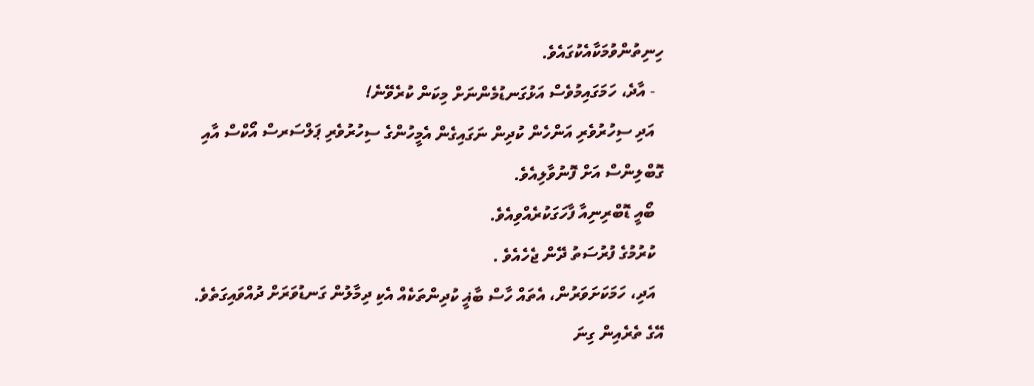ހިނިތުންވުމަކާއެކުގައެވެ.
  - އާދެ، ހަމަގައިމުވެސް އަޅުގަނޑުމެންނަށް މިކަން ކުރެވޭނެ!
  އަދި ސިހުރުވެރި އަންހެން ކުދިން ނަގައިގެން އެމީހުންގެ ސިހުރުވެރި ޕަލްސަރސް އޯކްސް އާއި ގޮބްލިންސް އަށް ފޮނުވާލިއެވެ.
  ބޯއީ ޑޮބްރިނިއާ ފާހަގަކުރެއްވިއެވެ.
  ކުރުމުގެ ފުރުސަތު ދޭން ޖެހެއެވެ .
  އަދި، ހަމަކަށަވަރުން، އެތައް ހާސް ބާޣީ ކުދިންތަކެއް އެކި ދިމާލުން ގަނޑުވަރަށް ދުއްވައިގަތެވެ. އޭގެ ތެރެއިން ގިނަ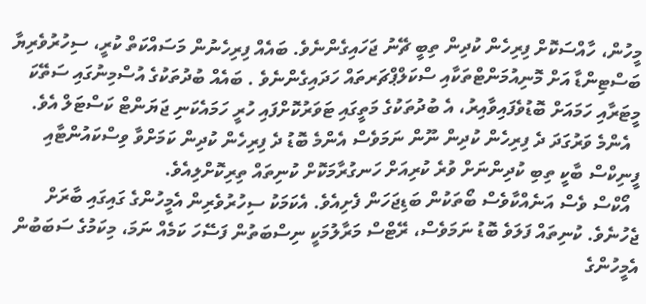މީހުން، ހާއްސަކޮށް ފިރިހެން ކުދިން ތިބީ ޗޭނު ޖަހައިގެންނެވެ. ބައެއް ފިރިހެނުން މަސައްކަތް ކުރީ، ސިހުރުވެރިޔާ ބަސްޓިންޑާ އަށް މޮނިއުމަންޓްތަކާއި ސްކަލްޕްޗަރތައް ހަދައިގެންނެވެ . ބައެއް ބުދުތަކުގެ އުސްމިނުގައި ސަތޭކަ މީޓަރާއި ހަމައަށް ބޮޑުވެފައިވާއިރު، އެ ބުދުތަކުގެ މަތީގައި ޓަވަރުކޮށްފައި ހުރީ ހަމައެކަނި ޖަޔަންޓް ކަސްޓަލް އެވެ.
  އެންމެ ވަރުގަދަ ދެ ފިރިހެން ކުދިން ނޫން ނަމަވެސް އެންމެ ބޮޑު ދެ ފިރިހެން ކުދިން ކަމަށްވާ ވިސްކައުންޓާއި ފީނިކްސް ބާކީ ތިބި ކުދިންނަށް ވުރެ ކުރިއަށް ހަނގުރާމަކޮށް ކުނިތައް ތިރިކޮށްލިއެވެ.
  އޯކްސް ވެސް އަނެއްކާވެސް ބޯތަކުން ބަޑިޖަހަން ފެށިއެވެ. އެކަމަކު ސިހުރުވެރިން އެމީހުންގެ ގައިގައި ބާރަށް ޖެހުނެވެ. ކުނިތައް ފަލަވެ ބޮޑު ނަމަވެސް، ރޭޓްސް މަރާލުމަކީ ނިސްބަތުން ފަސޭހަ ކަމެއް ނަމަ، މިކަމުގެ ސަބަބުން އެމީހުންގެ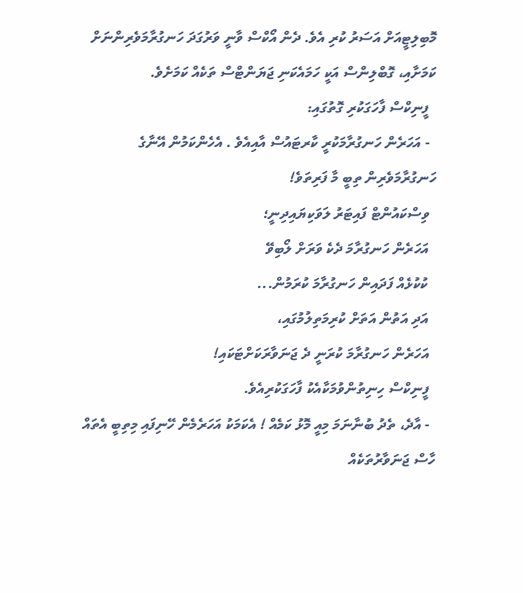މޮބިލިޓީއަށް އަސަރު ކުރި އެވެ. ދެން އޯކްސް ވާނީ ވަރުގަދަ ހަނގުރާމަވެރިންނަށް ކަމަށާއި، ގޮބްލިންސް އަކީ ހަމައެކަނި ޖަޔަންޓްސް ތަކެއް ކަމަށެވެ.
  ފީނިކްސް ފާހަގަކުރި ގޮތުގައި:
  - އަހަރެން ހަނގުރާމަކުރީ ކާރޓައުސް އާއިއެވެ . އެހެންކަމުން އޭނާގެ ހަނގުރާމަވެރިން ތިބީ މާ ފަރިތަވެ!
  ވިސްކައުންޓް ފައިޓަރު ލަވަކިޔައިދިނީ؛
  އަހަރެން ހަނގުރާމަ ދެކެ ވަރަށް ލޯބިވޭ
  ކުކުޅެއް ފަދައިން ހަނގުރާމަ ކުރަމުން...
  އަދި އަތުން އަތަށް ކުރިމަތިލުމުގައި،
  އަހަރެން ހަނގުރާމަ ކުރަނީ ދެ ޖަނަވާރަކަށްޓަކައި!
  ފީނިކްސް ހިނިތުންވުމަކާއެކު ފާހަގަކުރިއެވެ.
  - އާދެ، ތެދު ބުނާނަމަ މިއީ މޮޅު ކަމެއް ! އެކަމަކު އަހަރެމެން ހޭނިފައި މިތިބީ އެތައް ހާސް ޖަނަވާރުތަކެއް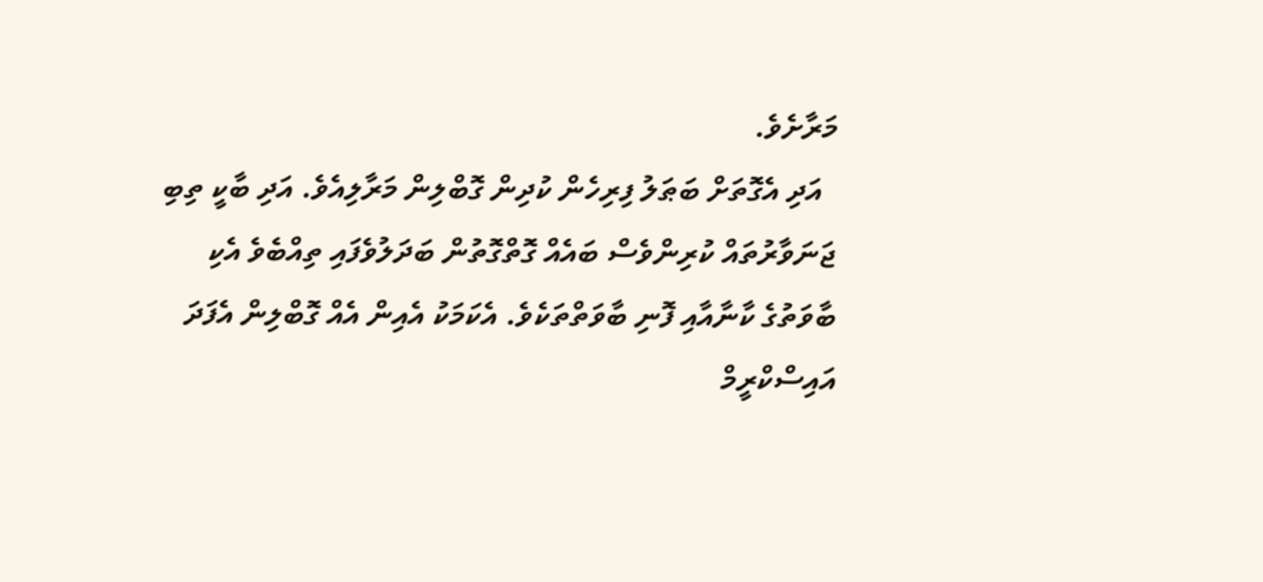މަރާށެވެ.
  އަދި އެގޮތަށް ބަޠަލު ފިރިހެން ކުދިން ގޮބްލިން މަރާލިއެވެ. އަދި ބާކީ ތިބި ޖަނަވާރުތައް ކުރިންވެސް ބައެއް ގޮތްގޮތުން ބަދަލުވެފައި ތިއްބެވެ އެކި ބާވަތުގެ ކާނާއާއި ފޮނި ބާވަތްތަކެވެ. އެކަމަކު އެއިން އެއް ގޮބްލިން އެފަދަ އައިސްކްރީމް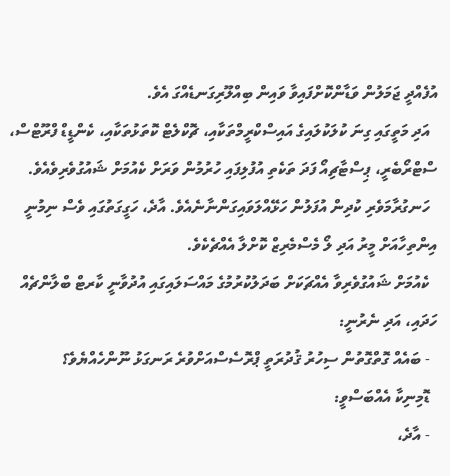އުފެއްދީ ޖަމަލުން ވަޑާންކޮށްފައިވާ ވައިން ބިއްލޫރިގަނޑެއްގަ އެވެ.
  އަދި މަތީގައި ގިނަ ކުލަކުލައިގެ އައިސްކްރީމްތަކާއި، ޗޮކްލެޓް ކޮތަޅުތަކާއި، ކެންޑީޑް ފްރޫޓްސް، ސްޓްރޯބެރީ، ޕިސްޓާޗިއޯ ފަދަ ތަކެތި އުފުލިފައި ހުރުމުން ވަރަށް ކެއުމަށް ޝައުގުވެރިވެއެވެ.
  ހަނގުރާމަވެރި ކުދިން އުފަލުން ހަޅޭއްލަވައިގަންނާނެއެވެ. އާދެ، ހަގީގަތުގައި ވެސް ނިމުނީ އިންތިހާއަށް މީރު އަދި ލޯ މެސްމެރިޒް ކޮށްލާ އެއްޗެކެވެ.
  ކެއުމަށް ޝައުގުވެރިވާ އެއްޗަކަށް ބަދަލުކުރުމުގެ މައްސަލައިގައި އުދުވާނީ ކާރޓް ބްލާންޗެއް ހަދައި، އަދި ނެރުނީ:
  - ބައެއް ގޮތްގޮތުން ސިހުރު ޤުދުރަތީ ޕްރޮސެސްއަށްވުރެ ރަނގަޅު ނޫންހެއްޔެވެ؟
  ޑޮމިނިކާ އެއްބަސްވީ:
  - އާދެ،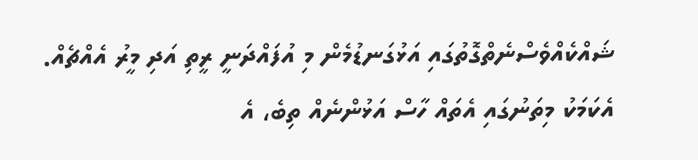ޝައްކެއްވެސްނެތްގޮތުގައި އަޅުގަނޑުމެން މި އުފައްދަނީ ރީތި އަދި މީރު އެއްޗެއް. އެކަމަކު މިތަނުގައި އެތައް ހާސް އަޅުންނެއް ތިބެ، އެ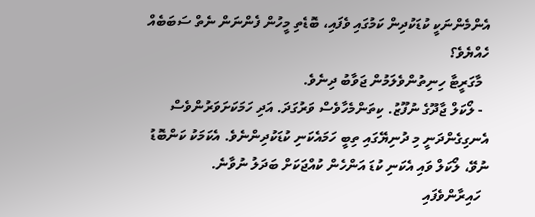އެންމެންނަކީ ކުޑަކުދިން ކަމުގައި ވެފައި، ބޮޑެތި މީހުން ފެންނަން ނެތް ސަބަބެއް ހެއްޔެވެ؟
  މާގަރީޓާ ހިނިތުންވެލަމުން ޖަވާބު ދިނެވެ.
  - ލޯކަލް ޖާދޫގެ ނުފޫޒު. ކިތަންމެހާވެސް ވަރުގަދަ. އަދި ހަމަކަށަވަރުންވެސް އެނގިގެންދަނީ މި ދުނިޔޭގައި ތިބީ ހަމައެކަނި ކުޑަކުދިންނެވެ. އެކަމަކު ކަންބޮޑު ނުވޭ، ލޯކަލް ވައި އެކަނި ކުޑަ އަންހެން ކުއްޖަކަށް ބަދަލު ނުވާނެ.
  ހައިރާންވެފައި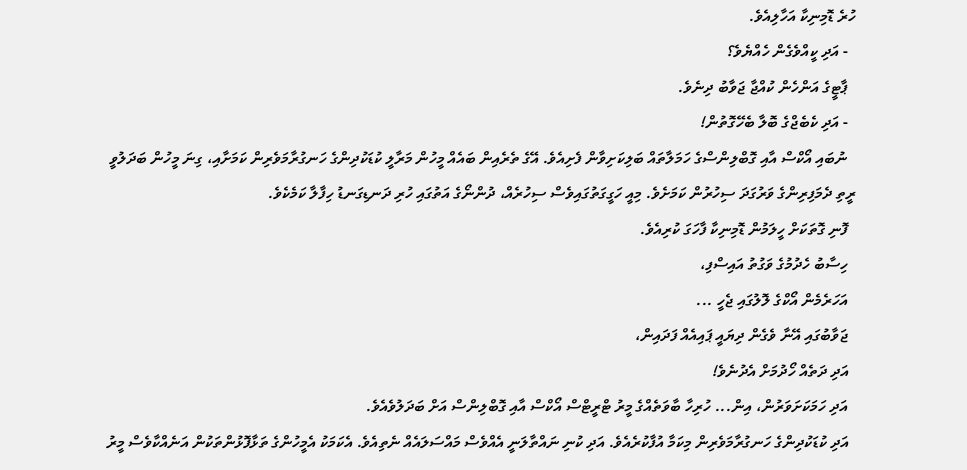ހުރެ ޑޮމިނިކާ އަހާލިއެވެ.
  - އަދި ކީއްވެގެން ހެއްޔެވެ؟
  ޕާޓީގެ އަންހެން ކުއްޖާ ޖަވާބު ދިނެވެ.
  - އަދި ކެބެޖްގެ ބޮލާ ބެހޭގޮތުން!
  ނުބައި އޯކްސް އާއި ގޮބްލިންސްގެ ހަމަލާތައް ބަލިކަށިވާން ފެށިއެވެ. އޭގެ ތެރެއިން ބައެއް މީހުން މަރާލީ ކުޑަކުދިންގެ ހަނގުރާމަވެރިން ކަމަށާއި، ގިނަ މީހުން ބަދަލުވީ ރީތި ދެމަފިރިންގެ ވަރުގަދަ ސިހުރުން ކަމަށެވެ. މިއީ ހަގީގަތުގައިވެސް ސިހުރެއް، ދުންނޯގެ އަތުގައި ހުރި ދަނޑިގަނޑު ހިފާލާ ކަމެކެވެ.
  ފޮނި ގޮތަކަށް ހީލަމުން ޑޮމިނިކާ ފާހަގަ ކުރިއެވެ.
  ހިސާބު ހެދުމުގެ ވަގުތު އައިސްފި،
  އަހަރެމެން އޯކްގެ ލޮލުގައި ޖެހީ ...
  ޖަވާބުގައި އޭނާ ވެގެން ދިޔައީ ޕައިއެއް ފަދައިން،
  އަދި ދަތެއް ހޯދުމަށް އެދުނެވެ!
  އަދި ހަމަކަށަވަރުން، އިން... ހުރިހާ ބާވަތެއްގެ މީރު ޓްރީޓްސް އޯކްސް އާއި ގޮބްލިންސް އަށް ބަދަލުވެއެވެ.
  އަދި ކުޑަކުދިންގެ ހަނގުރާމަވެރިން މިކަމާ އުފާކުރެއެވެ. އަދި ކުނި ނައްތާލަނީ އެއްވެސް މައްސަލައެއް ނެތިއެވެ. އެކަމަކު އެމީހުންގެ ތަޅާފޮޅުންތަކުން އަނެއްކާވެސް މީރު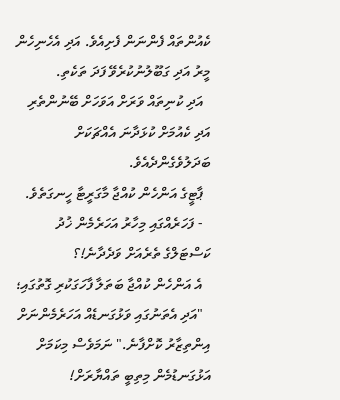ކެއުންތައް ފެންނަން ފެށިއެވެ. އަދި އެހެނިހެން މީރު އަދި ގަބޫލުނުކުރެވޭ ފަދަ ތަކެތި.
  އަދި ކުނިތައް ވަރަށް އަވަހަށް ބޭނުންތެރި އަދި ކެއުމަށް ކުޅަދާނަ އެއްޗަކަށް ބަދަލުވެގެންދެއެވެ.
  ޕާޓީގެ އަންހެން ކުއްޖާ މާގަރީޓާ ހީނގަތެވެ.
  - ފަހަރެއްގައި މިހާރު އަހަރެމެން ޚުދު ކަސްޓަލްގެ ތެރެއަށް ވަދެދާނެ!؟
  އެ އަންހެން ކުއްޖާ ބަތަލާ ފާހަގަކުރި ގޮތުގައި؛
  "އަދި އެތަނުގައި ވަޅުގަނޑެއް އަހަރެމެންނަށް އިންތިޒާރު ކޮށްފާނެ." ނަމަވެސް މިކަމަށް އަޅުގަނޑުމެން މިތިބީ ތައްޔާރަށް!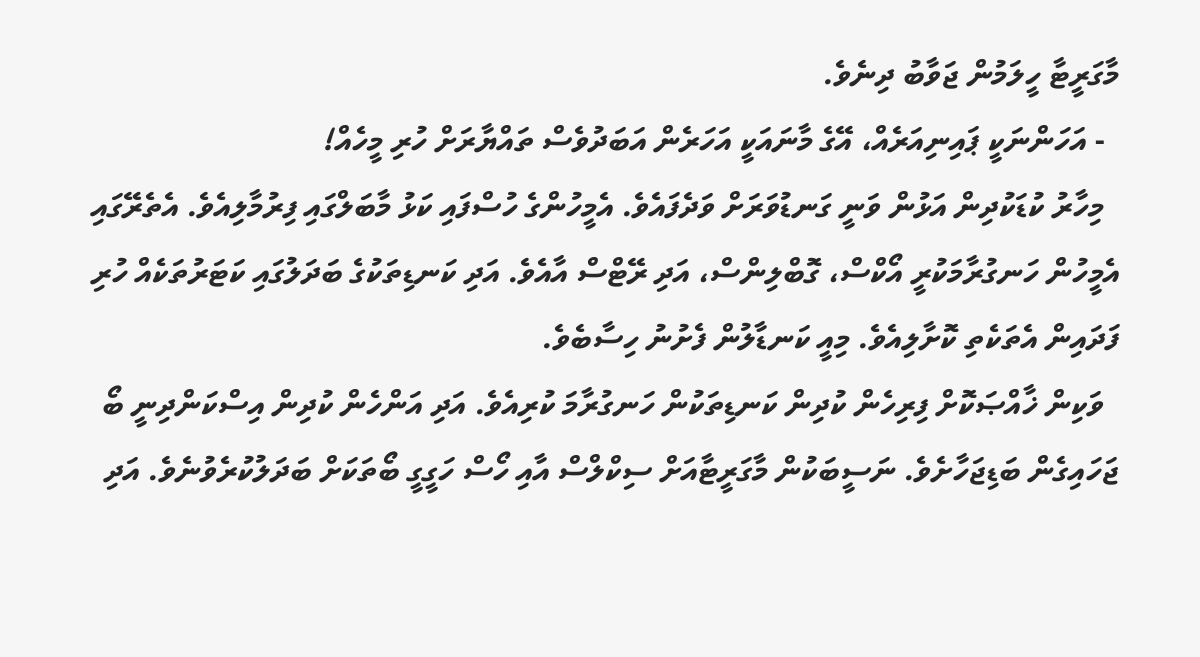މާގަރީޓާ ހީލަމުން ޖަވާބު ދިނެވެ.
  - އަހަންނަކީ ޕައިނިއަރެއް، އޭގެ މާނައަކީ އަހަރެން އަބަދުވެސް ތައްޔާރަށް ހުރި މީހެއް!
  މިހާރު ކުޑަކުދިން އަޅުން ވަނީ ގަނޑުވަރަށް ވަދެފައެވެ. އެމީހުންގެ ހުސްފައި ކަޅު މާބަލްގައި ފިރުމާލިއެވެ. އެތެރޭގައި އެމީހުން ހަނގުރާމަކުރީ އޯކްސް، ގޮބްލިންސް، އަދި ރޭޓްސް އާއެވެ. އަދި ކަނޑިތަކުގެ ބަދަލުގައި ކަޓަރުތަކެއް ހުރި ފަދައިން އެތަކެތި ކޮށާލިއެވެ. މިއީ ކަނޑާލުން ފެށުނު ހިސާބެވެ.
  ވަކިން ޚާއްޞަކޮށް ފިރިހެން ކުދިން ކަނޑިތަކުން ހަނގުރާމަ ކުރިއެވެ. އަދި އަންހެން ކުދިން އިސްކަންދިނީ ބޯ ޖަހައިގެން ބަޑިޖަހާށެވެ. ނަސީބަކުން މާގަރީޓާއަށް ސިކްލްސް އާއި ހޯސް ހަގީގީ ބޯތަކަށް ބަދަލުކުރެވުނެވެ. އަދި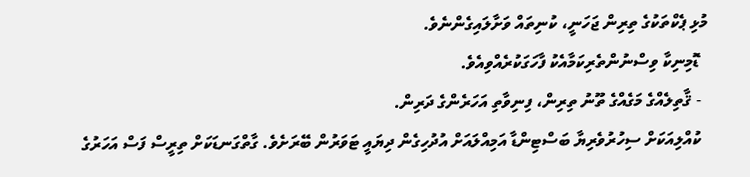މުޅި ޕެކްތަކުގެ ތިރިން ޖަހަނީ، ކުނިތައް ވަށާލައިގެންނެވެ.
  ޑޮމިނިކާ ވިސްނުންތެރިކަމާއެކު ފާހަގަކުރެއްވިއެވެ.
  - ޤާތިލެއްގެ މަގެއްގެ ތޫނު ތިރިން، ފިނިވާތި އަހަރެންގެ ދަރިން.
  ކުއްލިއަކަށް ސިހުރުވެރިޔާ ބަސްޓިންޑާ އަމިއްލައަށް އުދުހިގެން ދިޔައީ ޓަވަރުން ބޭރަށެވެ. ގާތްގަނޑަކަށް ތިރީސް ފަސް އަހަރުގެ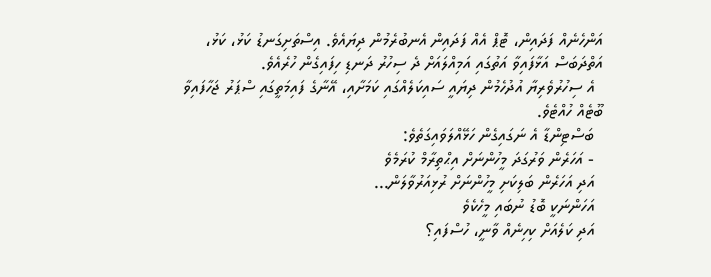އަންހެނެއް ފަދައިން، ޓޮޕް އެއް ފަދައިން އެނބުރެމުން ދިޔައެވެ. އިސްތަށިގަނޑު ކަޅު، ކަޅު، އަތްދަބަސް އަޅާފައިވާ އަތުގައި އަމިއްލައަށް ދެ ސިހުރު ދަނޑި ހިފައިގެން ހުރެއެވެ.
  އެ ސިހުރުވެރިޔާ އުދުހެމުން ދިޔައީ ސައިކަލެއްގައި ކަމަށާއި، އޭނާގެ ފައިމަތީގައި ސްޕަރު ޖަހާފައިވާ ބޫޓެއް ހުއްޓެވެ.
  ބަސްޓިންޑާ އެ ނަގައިގެން ހަޅޭއްލަވައިގަތެވެ:
  - އަހަރެން ވަރުގަދަ މީހުންނަށް އިޙްތިރާމް ކުރަމެވެ
  އަދި އަހަރެން ބަލިކަށި މީހުންނަށް ރުޅިއަރުވާލަން...
  އަހަންނަކީ ބޮޑު ނުބައި މީހެކެވެ
  އަދި ކަލެއަށް ކިހިނެއް ވާނީ، ހުސްފައި؟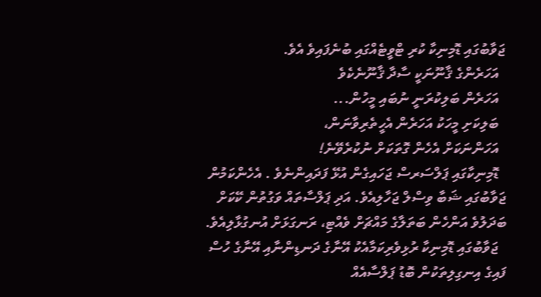ޖަވާބުގައި ޑޮމިނިކާ ކުރި ޓްވީޓެއްގައި ބުނެފައިވެ އެވެ.
  އަހަރެންގެ ޤާނޫނަކީ ސާދާ ޤާނޫނެކެވެ
  އަހަރެން ބަލިކުރަނީ ނުބައި މީހުން...
  ބަލިކަށި މީހަކު އަހަރެން އެހީތެރިވާނަން،
  އަހަންނަކަށް އެހެން ގޮތަކަށް ނުކުރެވޭނެ!
  ޑޮމިނިކާގައި ޕަލްސަރސް ޖަހައިގެން އުޅޭ ފަދައިންނެވެ . އެހެންކަމުން ޖަވާބުގައި ޝަބާ ވިސްލް ޖަހާލިއެވެ. އަދި ޕަލްސާތައް ވަގުތުން ކޭކަށް ބަދަލުވެ އަންހެން ބަތަލާގެ މައްޗަށް ވެއްޓި، ރަނގަޅަށް އުނގުޅާލިއެވެ.
  ޖަވާބުގައި ޑޮމިނިކާ ރުޅިވެރިކަމާއެކު އޭނާގެ ދަނޑިންނާއި އޭނާގެ ހުސް ފައިގެ އިނގިލިތަކުން ބޮޑު ޕަލްސާއެއް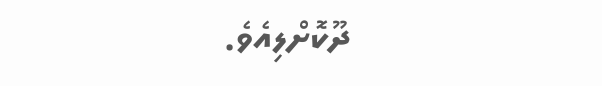ދޫކޮށްލިއެވެ.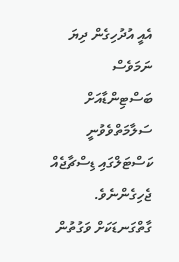އެއީ އުދުހިގެން ދިޔަ ނަމަވެސް ބަސްޓިންޑާއަށް ސަލާމަތްވެވުނީ ކަސްޓަލްގައި ޑިސްޗާޖެއް ޖެހިގެންނެވެ. ގާތްގަނޑަކަށް ވަގުތުން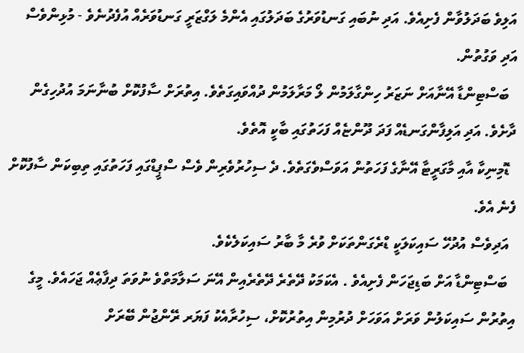އަލިވެ ބަދަލުވާން ފެށިއެވެ. އަދި ނުބައި ގަނޑުވަރުގެ ބަދަލުގައި އެންމެ ލަގްޒަރީ ގަނޑުވަރެއް އުފެދުނެވެ - މުޅިންވެސް އަދި ވަގުތުން.
  ބަސްޓިންޑާ އޭނާއަށް ނަޒަރު ހިންގާލަމުން ލޯ މަރާލަމުން ދުއްވައިގަތެވެ. އިތުރަށް ސާފުކޮށް ބުނާނަމަ އުދުހިގެން ދާށެވެ. އަދި އަލިފާންގަނޑެއް ފަދަ ދޫންޏެއް ފަހަތުގައި ބާކީ އޮތެވެ.
  ޑޮމިނިކާ އާއި މާގަރީޓާ އޭނާގެ ފަހަތުން އަވަސްވެގަތެވެ. ދެ ސިހުރުވެރިން ވެސް ސްޕީޑްގައި ފަހަތުގައި ތިބިކަން ސާފުކޮށް ފެނެ އެވެ.
  އަދިވެސް އުދުހޭ ސައިކަލަކީ ޑްރެގަންތަކަށް ވުރެ މާ ބާރު ސައިކަލެކެވެ.
  ބަސްޓިންޑާ އަށް ބަޑިޖަހަން ފެށިއެވެ . އެކަމަކު ދޭތެރެ ދޭތެރެއިން އޭނަ ސަލާމަތްވެ ނުވަތަ ދިފާޢެއް ޖަހައެވެ. މީގެ އިތުރުން ސައިކަލުން ވަރަށް އަވަހަށް ދުރުމިން އިތުރުކޮށް، ސިހުރާއެކު ފަޔަރ ރޭންޖުން ބޭރަށް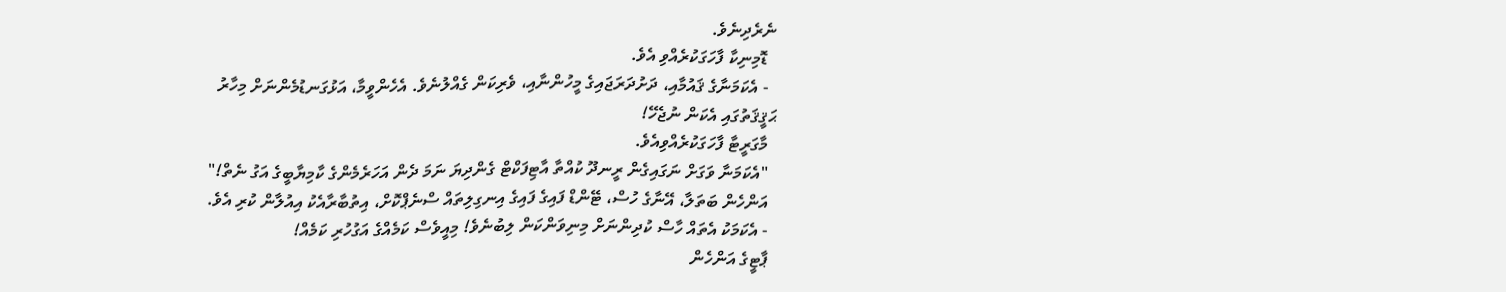ނެރެދިނެވެ.
  ޑޮމިނިކާ ފާހަގަކުރެއްވި އެވެ.
  - އެކަމަނާގެ ޤައުމާއި، ދަށުދަރަޖައިގެ މީހުންނާއި، ވެރިކަން ގެއްލުނެވެ. އެހެންވީމާ، އަޅުގަނޑުމެންނަށް މިހާރު ޙަޤީޤަތުގައި އެކަން ނުޖެހޭ!
  މާގަރީޓާ ފާހަގަކުރެއްވިއެވެ.
  "އެކަމަނާ ވަގަށް ނަގައިގެން ރީނދޫ ކުއްތާ އާޓިފަކްޓް ގެންދިޔަ ނަމަ ދެން އަހަރެމެންގެ ކާމިޔާބީގެ އަގު ނެތް!"
  އަންހެން ބަތަލާ، އޭނާގެ ހުސް، ޓޭންޑް ފައިގެ ފައިގެ އިނގިލިތައް ސްނެޕްކޮށް، އިތުބާރާއެކު އިއުލާން ކުރި އެވެ.
  - އެކަމަކު އެތައް ހާސް ކުދިންނަށް މިނިވަންކަން ލިބުނެވެ! މިއީވެސް ކަމެއްގެ އަގުހުރި ކަމެއް!
  ޕާޓީގެ އަންހެން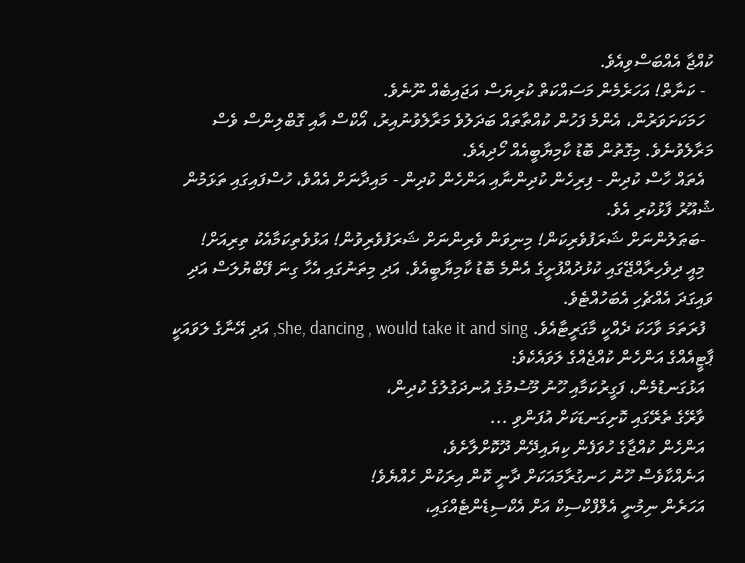ކުއްޖާ އެއްބަސްވިއެވެ.
  - ކަނާތް! އަހަރެމެން މަސައްކަތް ކުރިޔަސް އަޖައިބެއް ނޫނެވެ.
  ހަމަކަށަވަރުން، އެންމެ ފަހުން ކުއްތާތައް ބަދަލުވެ މަރާލެވުނުއިރު، އޯކްސް އާއި ގޮބްލިންސް ވެސް މަރާލެވުނެވެ. މިގޮތުން ބޮޑު ކާމިޔާބީއެއް ހޯދިއެވެ.
  އެތައް ހާސް ކުދިން - ފިރިހެން ކުދިންނާއި އަންހެން ކުދިން - މައިދާނަށް އެއްވެ، ހުސްފައިގައި ތަޅަމުން ޝުއޫރު ފާޅުކުރި އެވެ.
  -ބަޠަލުންނަށް ޝަރަފުވެރިކަން! މިނިވަން ވެރިންނަށް ޝަރަފުވެރިވުން! އަޅުވެތިކަމާއެކު ތިރިއަށް!
  މިއީ ދިވެހިރާއްޖޭގައި ކުޅުދުއްފުށީގެ އެންމެ ބޮޑު ކާމިޔާބީއެވެ. އަދި މިތަނުގައި އެހާ ގިނަ ފޭބްޔުލަސް އަދި ވައިގަދަ އެއްޗެހި އެބަހުއްޓެވެ.
  ފުރަތަމަ ވާހަކަ ދެއްކީ މާގަރީޓާއެވެ. She, dancing , would take it and sing, އަދި އޭނާގެ ލަވައަކީ ޕާޓީއެއްގެ އަންހެން ކުއްޖެއްގެ ލަވައެކެވެ:
  އަޅުގަނޑުމެން، ފަގީރުކަމާއި ހޫނު މޫސުމުގެ އުނދަގުލުގެ ކުދިން،
  ވާރޭގެ ތެރޭގައި ކޮށިގަނޑަކަށް އުފަންވި ...
  އަންހެން ކުއްޖާގެ ހުވަފެން ކިޔައިދޭން ދޫކޮށްލާށެވެ،
  އަނެއްކާވެސް ހޫނު ހަނގުރާމައަކަށް ދާނީ ކޮން އިރަކުން ހެއްޔެވެ!
  އަހަރެން ނިމުނީ އެލްފްކްސިކް އަށް އެކްސިޑެންޓެއްގައި،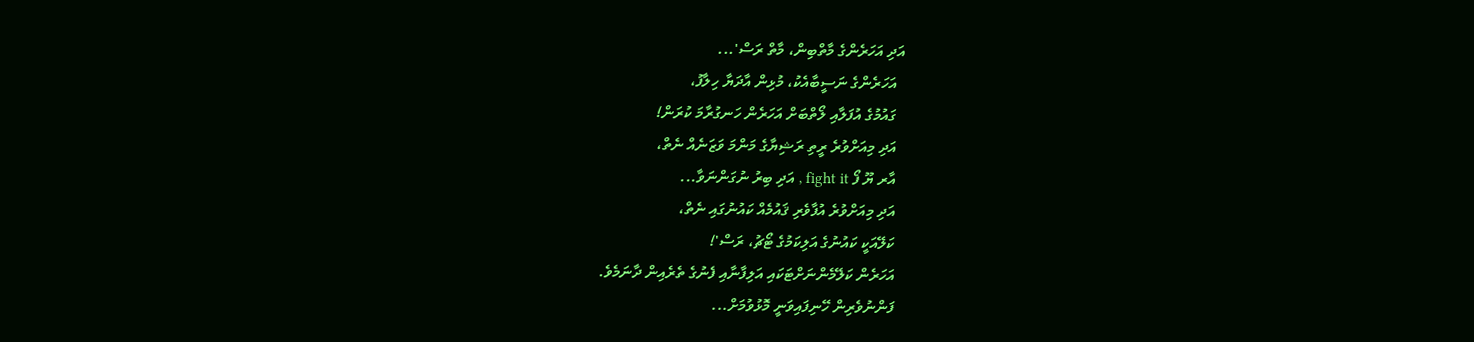އަދި އަހަރެންގެ މާތްބިން، މާތް ރަސް'...
  އަހަރެންގެ ނަސީބާއެކު، މުޅިން އާދަޔާ ހިލާފު،
  ގައުމުގެ އުފަލާއި ލޯތްބަށް އަހަރެން ހަނގުރާމަ ކުރަން!
  އަދި މިއަށްވުރެ ރީތި ރަޝިޔާގެ މަންމަ ވަޒަނެއް ނެތް،
  އާރ ޔޫ ފޯ fight it , އަދި ބިރު ނުގަންނަވާ...
  އަދި މިއަށްވުރެ އުފާވެރި ޤައުމެއް ކައުނުގައި ނެތް،
  ކަލޭއަކީ ކައުނުގެ އަލިކަމުގެ ޓޯޗު، ރަސް'!
  އަހަރެން ކަލޭމެންނަށްޓަކައި އަލިފާނާއި ފެނުގެ ތެރެއިން ދާނަމެވެ.
  ފަންނުވެރިން ހޭނިފައިވަނީ މޮޅުވުމަށް...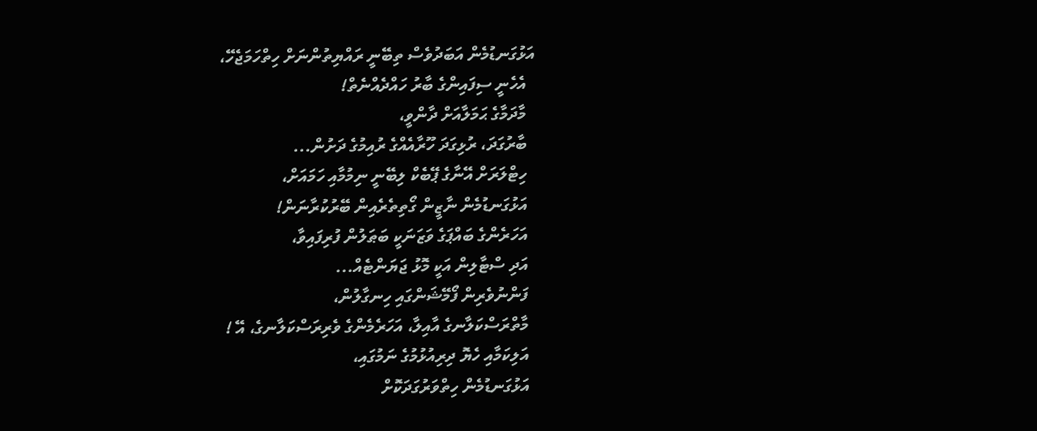އަޅުގަނޑުމެން އަބަދުވެސް ތިބޭނީ ރައްޔިތުންނަށް ހިތްހަމަޖެހޭ،
  އެހެނީ ސިފައިންގެ ބާރު ހައްދެއްނެތް!
  މާދަމާގެ ޙަމަލާއަށް ދާންވީ،
  ބާރުގަދަ، ރުޅިގަދަ ހޫރާއެއްގެ ރުއިމުގެ ދަށުން...
  ހިޓްލަރަށް އޭނާގެ ޕޭބެކް ލިބޭނީ ނިމުމާއި ހަމައަށް،
  އަޅުގަނޑުމެން ނާޒީން ގޯތިތެރެއިން ބޭރުކުރާނަން!
  އަހަރެންގެ ބައްޕަގެ ވަޒަނަކީ ބަޠަލުން ފުރިފައިވާ،
  އަދި ސްޓާލިން އަކީ މޮޅު ޖަޔަންޓެއް...
  ފަންނުވެރިން ފޯމޭޝަންގައި ހިނގާލުން،
  މާތްރަސްކަލާނގެ އާއިލާ، އަހަރެމެންގެ ވެރިރަސްކަލާނގެ، އޭ !
  އަލިކަމާއި ހެޔޮ ދިރިއުޅުމުގެ ނަމުގައި،
  އަޅުގަނޑުމެން ހިތްވަރުގަދަކޮށް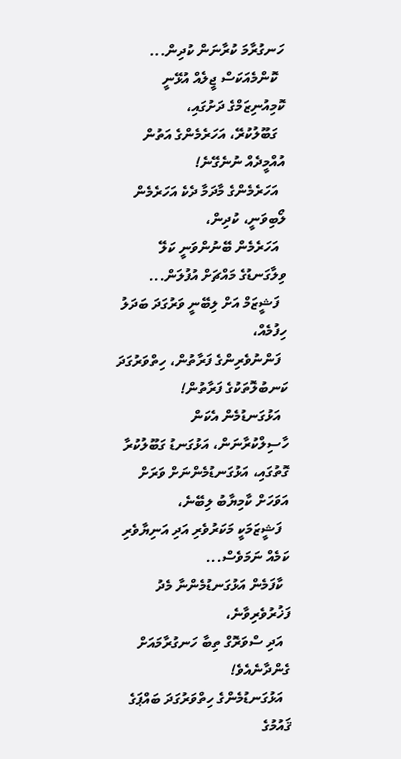ހަނގުރާމަ ކުރާނަން ކުދިން...
  ކޮންމެއަކަސް ޖީލެއް އުޅޭނީ ކޮމިއުނިޒަމްގެ ދަށުގައި،
  ގަބޫލުކުރޭ، އަހަރެމެންގެ އަތުން އުއްމީދެއް ނުނެގޭނެ!
  އަހަރެމެންގެ މާދަމާ ދެކެ އަހަރެމެން ލޯބިވަނީ، ކުދިން،
  އަހަރެމެން ބޭނުންވަނީ ކަލޭ ވިލާގަނޑުގެ މައްޗަށް އުފުލަން...
  ފަޝީޒަމް އަށް ލިބޭނީ ވަރުގަދަ ބަދަލު ހިފުމެއް،
  ފަންނުވެރިންގެ ފަރާތުން، ހިތްވަރުގަދަ ކަނބުލޮތަކުގެ ފަރާތުން!
  އަޅުގަނޑުމެން އެކަން ހާސިލްކުރާނަން، އަޅުގަނޑު ގަބޫލުކުރާ ގޮތުގައި، އަޅުގަނޑުމެންނަށް ވަރަށް އަވަހަށް ކާމިޔާބު ލިބޭނެ،
  ފަޝީޒަމަކީ މަކަރުވެރި އަދި އަނިޔާވެރި ކަމެއް ނަމަވެސް...
  ކާފަމެން އަޅުގަނޑުމެންނާ މެދު ފަޚުރުވެރިވާނެ،
  އަދި ސްވަރޮގް ތިބާ ހަނގުރާމައަށް ގެންދާނެއެވެ!
  އަޅުގަނޑުމެންގެ ހިތްވަރުގަދަ ބައްޕަގެ ޤައުމުގެ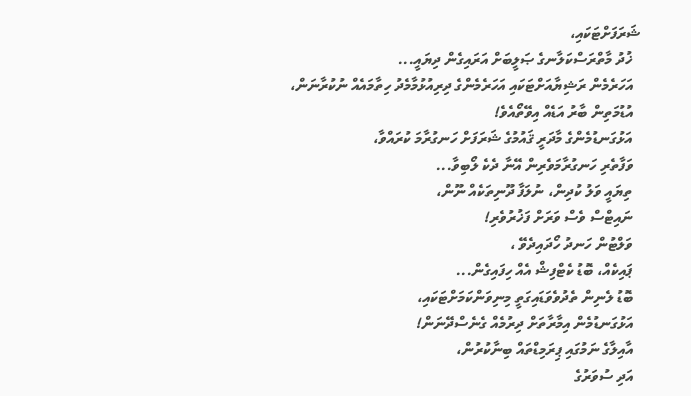ޝަރަފަށްޓަކައި،
  ޚުދު މާތްރަސްކަލާނގެ ޞަލީބަށް އަރައިގެން ދިޔައީ...
  އަހަރެމެން ރަޝިޔާއަށްޓަކައި އަހަރެމެންގެ ދިރިއުޅުމާމެދު ހިތާމައެއް ނުކުރާނަން،
  އުޑުމަތިން ބާރު އަޑެއް އިވޭތޯއެވެ!
  އަޅުގަނޑުމެންގެ މާދަރީ ޤައުމުގެ ޝަރަފަށް ހަނގުރާމަ ކުރައްވާ،
  ވަފާތެރި ހަނގުރާމަވެރިން އޭނާ ދެކެ ލޯބިވާ...
  ތިޔައީ ވަލު ކުދިން، ނުލަފާ ދޫނިތަކެއް ނޫން،
  ނައިޓްސް ވެސް ވަރަށް ފަޚުރުވެރި!
  ވަލްޓުން ހަނދު ހޯދައިދެވޭ ،
  ޕައިކެއް، ބޮޑު ކެޓްފިޝް އެއް ހިފައިގެން...
  ބޮޑު ލެނިން ތެދުވެވަޑައިގަތީ މިނިވަންކަމަށްޓަކައި،
  އަޅުގަނޑުމެން އިމާރާތަށް ދިރުމެއް ގެނެސްދޭނަން!
  އާއިލާގެ ނަމުގައި ޕިރަމިޑްތައް ބިނާކުރުން،
  އަދި ސުވަރުގެ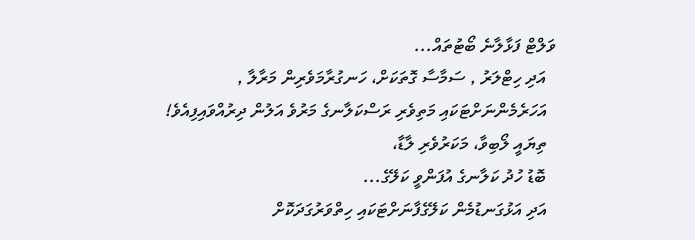ވަލްޓް ފަޅާލާނެ ބޯޓުތައް...
  އަދި ހިޓްލަރު , ސަމާސާ ގޮތަކަށް، ހަނގުރާމަވެރިން މަރާލާ ,
  އަހަރެމެންނަށްޓަކައި މަތިވެރި ރަސްކަލާނގެ މަރުވެ އަލުން ދިރުއްވައިފިއެވެ!
  ތިޔައީ ލޯބިވާ، މަކަރުވެރި ލާޑާ،
  ބޮޑު ހުދު ކަލާނގެ އުފަންވީ ކަލޭގެ...
  އަދި އަޅުގަނޑުމެން ކަލޭގެފާނަށްޓަކައި ހިތްވަރުގަދަކޮށް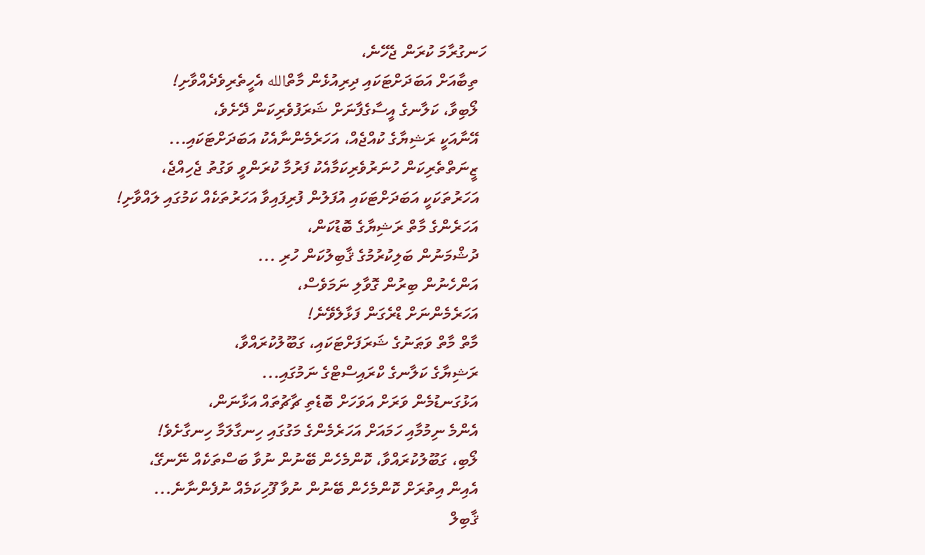ހަނގުރާމަ ކުރަން ޖެހޭނެ،
  ތިބާއަށް އަބަދަށްޓަކައި ދިރިއުޅެން މާތްالله އެހީތެރިވެދެއްވާށި!
  ލޯބިވާ، ކަލާނގެ އީސާގެފާނަށް ޝަރަފުވެރިކަން ދޭށެވެ،
  އޭނާއަކީ ރަޝިޔާގެ ކުއްޖެއް، އަހަރެމެންނާއެކު އަބަދަށްޓަކައި...
  ޒީނަތްތެރިކަން ހުނަރުވެރިކަމާއެކު ފަރުމާ ކުރަންވީ ވަގުތު ޖެހިއްޖެ،
  އަހަރުތަކަކީ އަބަދަށްޓަކައި އުފަލުން ފުރިފައިވާ އަހަރުތަކެއް ކަމުގައި ލައްވާށި!
  އަހަރެންގެ މާތް ރަޝިޔާގެ ބޮޑުކަން،
  ދުޝްމަނުން ބަލިކުރުމުގެ ޤާބިލުކަން ހުރި ...
  އަންހެނުން ބިރުން ގޮވާލި ނަމަވެސް،
  އަހަރެމެންނަށް ޑްރެގަން ފަޅާލެވޭނެ!
  މާތް މާތް ވަޠަނުގެ ޝަރަފަށްޓަކައި، ގަބޫލުކުރައްވާ،
  ރަޝިޔާގެ ކަލާނގެ ކްރައިސްޓްގެ ނަމުގައި...
  އަޅުގަނޑުމެން ވަރަށް އަވަހަށް ބޮޑެތި ޗާޗުތައް އަޅާނަން،
  އެންމެ ނިމުމާއި ހަމައަށް އަހަރެމެންގެ މަގުގައި ހިނގާލަމާ ހިނގާށެވެ!
  ލޯބި، ގަބޫލުކުރައްވާ، ކޮންމެހެން ބޭނުން ނުވާ ބަސްތަކެއް ނޭނގޭ،
  އެއިން އިތުރަށް ކޮންމެހެން ބޭނުން ނުވާ ފޫހިކަމެއް ނުފެންނާނެ...
  ޤާބިލް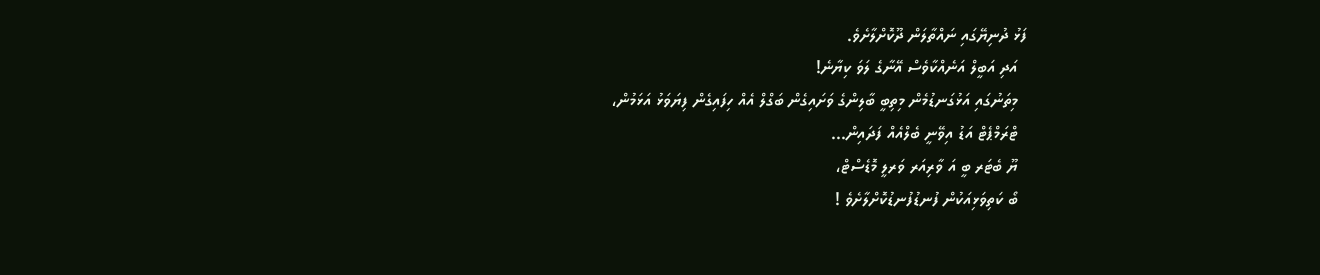ފަޅު ދުނިޔޭގައި ނައްތާލަން ދޫކޮށްލާށެވެ.
  އަދި އަބީލް އަނެއްކާވެސް އޭނާގެ ލަވަ ކިޔާނެ!
  މިތަނުގައި އަޅުގަނޑުމެން މިތިބީ ބާލިންގެ ވަށައިގެން ބަގްލް އެއް ހިފައިގެން ފިޔަވަޅު އަޅަމުން،
  ޓްރަމްޕެޓް އަޑު އިވޭނީ ބެލްއެއް ފަދައިން...
  ޔޫ ބެޓަރ ބީ އަ ވާރިއަރ ވަރލީ މޮޑެސްޓް،
  ބޯ ކަތިވަޅިއަކުން ފުނޑުފުނޑުކޮށްލާށެވެ !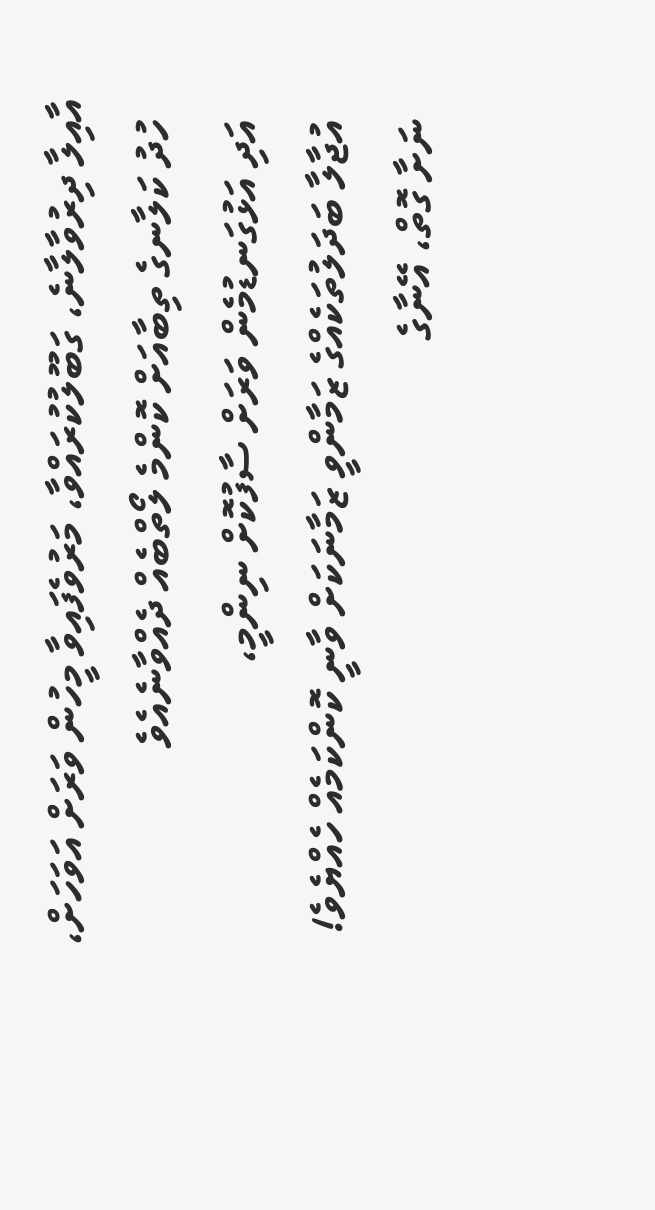އާއިލާ ދިރުވާލާނެ، ގަބޫލުކުރައްވާ، މަރުވެފައިވާ މީހުން ވަރަށް އަވަހަށް،
  ހުދު ކަލާނގެ ތިބާއަށް ކޮންމެ ލޯތްބެއް ދެއްވާނެއެވެ
  އަދި އަޅުގަނޑުމެން ވަރަށް ސާފުކޮށް ނިންމީ،
  އުޖާލާ ބަދަލުތަކެއްގެ ޒަމާންވީ ޒަމާނަކަށް ވާނީ ކޮންކަމެއް ހެއްޔެވެ!
  ނަށާ ގޮތް، އޭނާގެ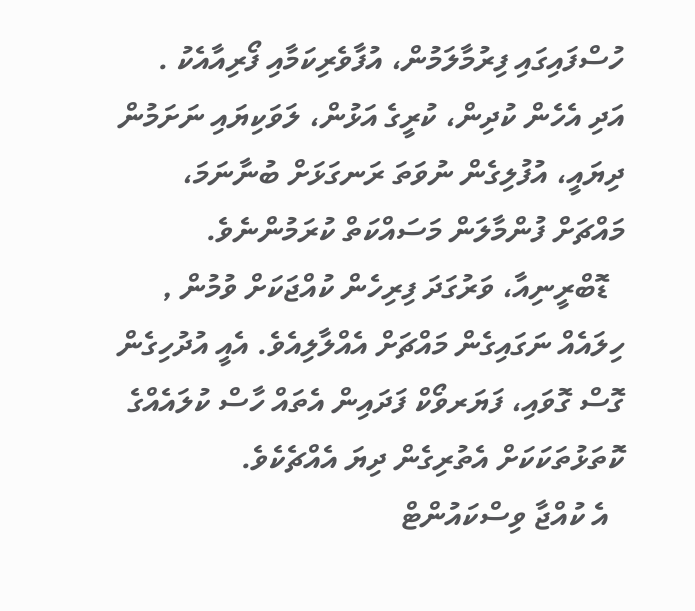ހުސްފައިގައި ފިރުމާލަމުން، އުފާވެރިކަމާއި ފޯރިއާއެކު . އަދި އެހެން ކުދިން، ކުރީގެ އަޅުން، ލަވަކިޔައި ނަށަމުން ދިޔައީ، އުފުލިގެން ނުވަތަ ރަނގަޅަށް ބުނާނަމަ، މައްޗަށް ފުންމާލަން މަސައްކަތް ކުރަމުންނެވެ.
  ޑޮބްރީނިއާ، ވަރުގަދަ ފިރިހެން ކުއްޖަކަށް ވުމުން , ހިލައެއް ނަގައިގެން މައްޗަށް އެއްލާލިއެވެ. އެއީ އުދުހިގެން ގޮސް ގޮވައި، ފަޔަރވޯކް ފަދައިން އެތައް ހާސް ކުލައެއްގެ ކޮތަޅުތަކަކަށް އެތުރިގެން ދިޔަ އެއްޗެކެވެ.
  އެ ކުއްޖާ ވިސްކައުންޓް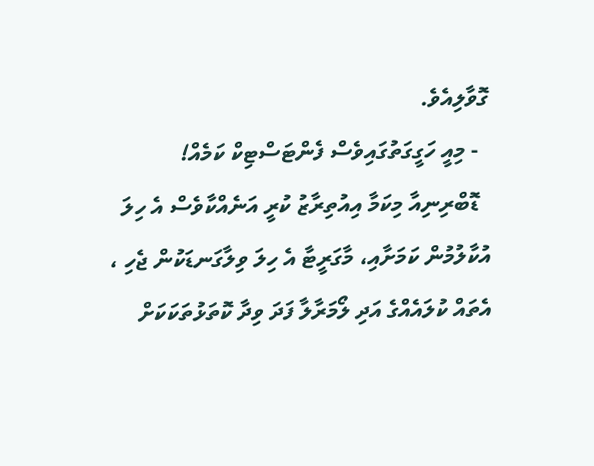ގޮވާލިއެވެ.
  - މިއީ ހަގީގަތުގައިވެސް ފެންޓަސްޓިކް ކަމެއް!
  ޑޮބްރިނިއާ މިކަމާ އިއުތިރާޒު ކުރީ އަނެއްކާވެސް އެ ހިލަ އުކާލުމުން ކަމަށާއި، މާގަރީޓާ އެ ހިލަ ވިލާގަނޑަކުން ޖެހި ، އެތައް ކުލައެއްގެ އަދި ލޯމަރާލާ ފަދަ ވިދާ ކޮތަޅުތަކަކަށް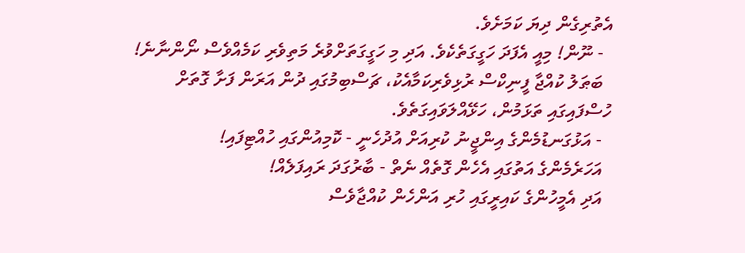އެތުރިގެން ދިޔަ ކަމަށެވެ.
  - ނޫން! މިއީ އެފަދަ ހަގީގަތެކެވެ. އަދި މި ހަގީގަތަށްވުރެ މަތިވެރި ކަމެއްވެސް ނޯންނާނެ!
  ބަޠަލު ކުއްޖާ ފީނިކްސް ރުޅިވެރިކަމާއެކު، ޗަސްބިމުގައި ދުން އަރަން ފަށާ ގޮތަށް ހުސްފައިގައި ތަޅަމުން، ހަޅޭއްލަވައިގަތެވެ.
  - އަޅުގަނޑުމެންގެ އިންޖީނު ކުރިއަށް އުދުހެނީ - ކޮމިއުންގައި ހުއްޓިފައި!
  އަހަރެމެންގެ އަތުގައި އެހެން ގޮތެއް ނެތް - ބާރުގަދަ ރައިފަލެއް!
  އަދި އެމީހުންގެ ކައިރީގައި ހުރި އަންހެން ކުއްޖާވެސް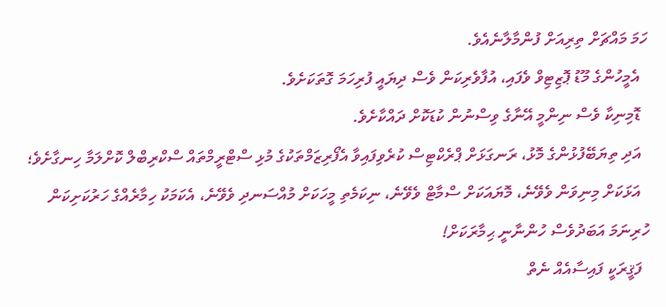ހަމަ މައްޗަށް ތިރިއަށް ފުންމާލާނެއެވެ.
  އެމީހުންގެ މޫޑު ޕޮޒިޓިވް ވެފައި، އުފާވެރިކަން ވެސް ދިޔައީ ފުރިހަމަ ގޮތަކަށެވެ.
  ޑޮމިނިކާ ވެސް ނިންމީ އޭނާގެ ވިސްނުން ކުޑަކޮށް ދައްކާށެވެ.
  އަދި ތިޔަބޭފުޅުންގެ މޮޅު، ރަނގަޅަށް ޕްރެކްޓިސް ކުރެވިފައިވާ އެފޯރިޒަމްތަކުގެ މުޅި ސްޓްރީމްތައް ސްކްރިބްލް ކޮށްލަމާ ހިނގާށެވެ؛
  އަޅަކަށް މިނިވަން ވެވޭނެ، މޮޔައަކަށް ސްމާޓް ވެވޭނެ، ނިކަމެތި މީހަކަށް މުއްސަނދި ވެވޭނެ، އެކަމަކު ހިމާރެއްގެ ހަރުކަށިކަން ހުރިނަމަ އަބަދުވެސް ހުންނާނީ ޙިމާރަކަށް!
  ފަޤީރަކީ ފައިސާއެއް ނެތް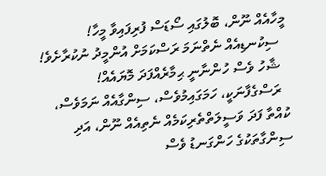މީހާއެއް ނޫން، ބޮލުގައި ސޯޑަސް ފުރިފައިވާ މީހާ!
  ސިކުނޑިއެއް ނެތްނަމަ ރަސްކަމަށް އުންމީދު ނުކުރާށެވެ!
  ޝާހު ވެސް ހުންނާނީ ޙިމާރެއްފަދަ މޮޔައެއް!
  ރަސްގެފާނަކީ، ހަމަގައިމުވެސް، ސިންގާއެއް ނަމަވެސް، ކުއްތާ ފަދަ ވަސީލަތްތެރިކަމެއް ނެތިއެއް ނޫން، އަދި ސިންގާތަކުގެ ހަންގަނޑު ވެސް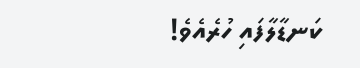ކަނޑާލާފައި ހުރެއެވެ!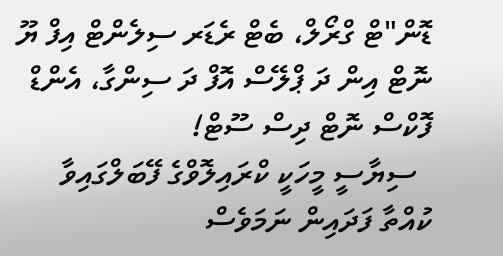ޑޮން"ޓް ގްރޯލް، ބެޓް ރެޑަރ ސިލެންޓް އިފް ޔޫ ނޮޓް އިން ދަ ޕްލޭސް އޮފް ދަ ސިންގާ، އެންޑް ފޮކްސް ނޮޓް ދިސް ސޫޓް!
  ސިޔާސީ މީހަކީ ކްރައިލޮވްގެ ފޭބަލްގައިވާ ކުއްތާ ފަދައިން ނަމަވެސް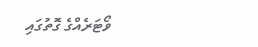ވޯޓަރެއްގެ ގޮތުގައި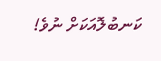ކަނބުލޮއަކަށް ނުވެ!